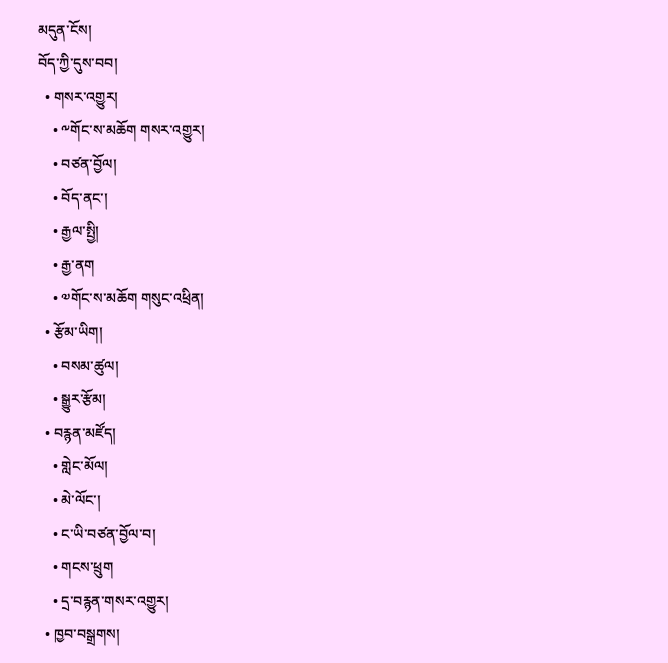མདུན་ངོས།
བོད་ཀྱི་དུས་བབ།
  • གསར་འགྱུར།
    • ༸གོང་ས་མཆོག གསར་འགྱུར།
    • བཙན་བྱོལ།
    • བོད་ནང་།
    • རྒྱལ་སྤྱི།
    • རྒྱ་ནག
    • ༧གོང་ས་མཆོག གསུང་འཕྲིན།
  • རྩོམ་ཡིག།
    • བསམ་ཚུལ།
    • སྒྱུར་རྩོམ།
  • བརྙན་མཛོད།
    • གླེང་མོལ།
    • མེ་ལོང་།
    • ང་ཡི་བཙན་བྱོལ་བ།
    • གངས་ཕྲུག
    • དྲ་བརྙན་གསར་འགྱུར།
  • ཁྱབ་བསྒྲགས།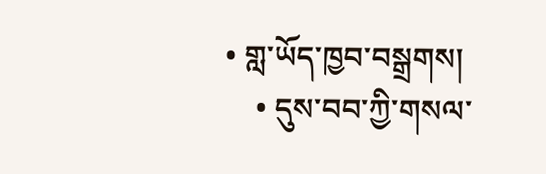• གླ་ཡོད་ཁྱབ་བསྒྲགས།
    • དུས་བབ་ཀྱི་གསལ་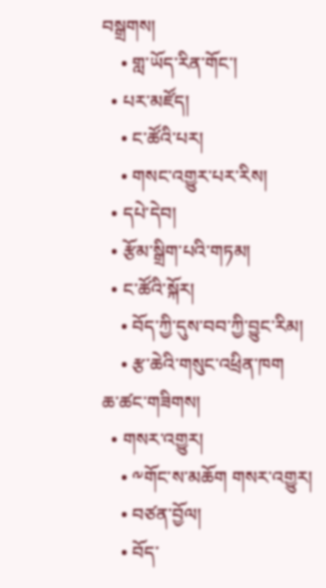བསྒྲགས།
    • གླ་ཡོད་རིན་གོང་།
  • པར་མཛོད།
    • ང་ཚོའི་པར།
    • གསང་འགྱུར་པར་རིས།
  • དཔེ་དེབ།
  • རྩོམ་སྒྲིག་པའི་གཏམ།
  • ང་ཚོའི་སྐོར།
    • བོད་ཀྱི་དུས་བབ་ཀྱི་བྱུང་རིམ།
    • རྩ་ཆེའི་གསུང་འཕྲིན་ཁག
ཆ་ཚང་གཟིགས།
  • གསར་འགྱུར།
    • ༸གོང་ས་མཆོག གསར་འགྱུར།
    • བཙན་བྱོལ།
    • བོད་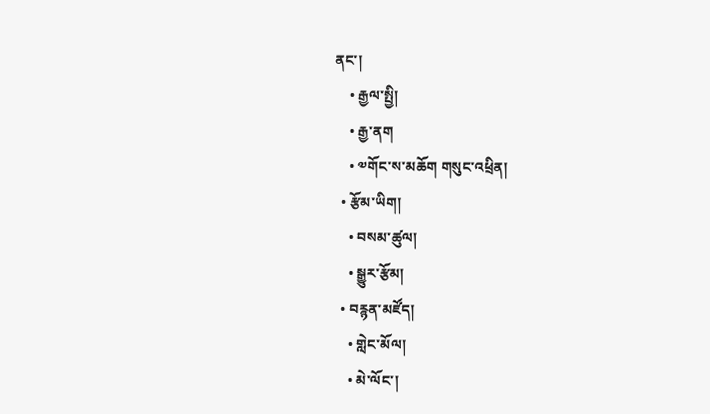ནང་།
    • རྒྱལ་སྤྱི།
    • རྒྱ་ནག
    • ༧གོང་ས་མཆོག གསུང་འཕྲིན།
  • རྩོམ་ཡིག།
    • བསམ་ཚུལ།
    • སྒྱུར་རྩོམ།
  • བརྙན་མཛོད།
    • གླེང་མོལ།
    • མེ་ལོང་།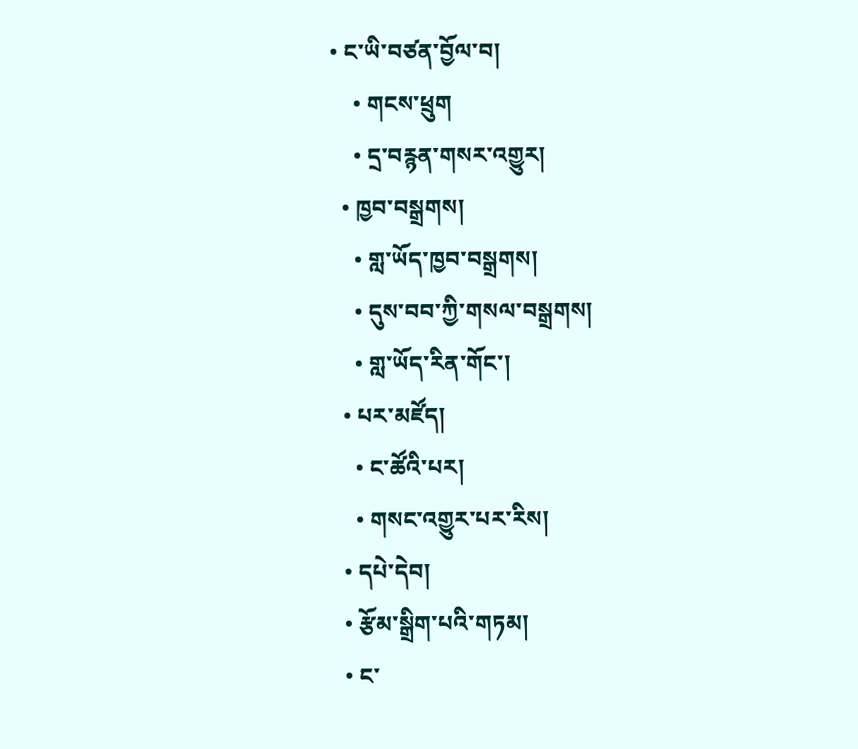• ང་ཡི་བཙན་བྱོལ་བ།
    • གངས་ཕྲུག
    • དྲ་བརྙན་གསར་འགྱུར།
  • ཁྱབ་བསྒྲགས།
    • གླ་ཡོད་ཁྱབ་བསྒྲགས།
    • དུས་བབ་ཀྱི་གསལ་བསྒྲགས།
    • གླ་ཡོད་རིན་གོང་།
  • པར་མཛོད།
    • ང་ཚོའི་པར།
    • གསང་འགྱུར་པར་རིས།
  • དཔེ་དེབ།
  • རྩོམ་སྒྲིག་པའི་གཏམ།
  • ང་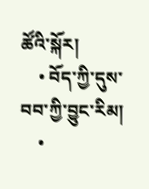ཚོའི་སྐོར།
    • བོད་ཀྱི་དུས་བབ་ཀྱི་བྱུང་རིམ།
    •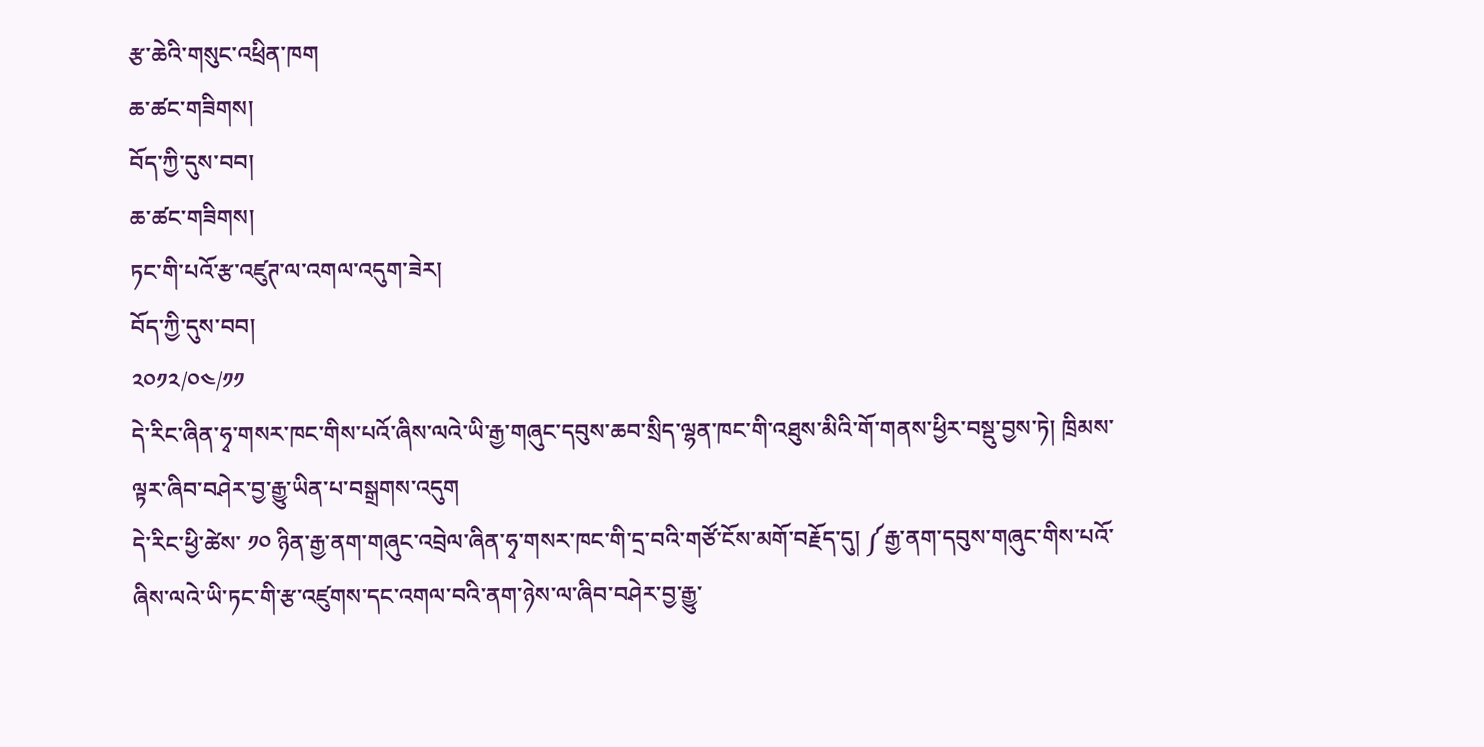རྩ་ཆེའི་གསུང་འཕྲིན་ཁག
ཆ་ཚང་གཟིགས།
བོད་ཀྱི་དུས་བབ།
ཆ་ཚང་གཟིགས།
ཏང་གི་པའོ་རྩ་འཛུཊ་ལ་འགལ་འདུག་ཟེར།
བོད་ཀྱི་དུས་བབ།
༢༠༡༢/༠༤/༡༡
དེ་རིང་ཞིན་ཧྭ་གསར་ཁང་གིས་པའོ་ཞིས་ལའེ་ཡི་རྒྱ་གཞུང་དབུས་ཆབ་སྲིད་ལྷན་ཁང་གི་འཐུས་མིའི་གོ་གནས་ཕྱིར་བསྡུ་བྱས་ཏེ། ཁྲིམས་ལྟར་ཞིབ་བཤེར་བྱ་རྒྱུ་ཡིན་པ་བསྒྲགས་འདུག
དེ་རིང་ཕྱི་ཚེས་ ༡༠ ཉིན་རྒྱ་ནག་གཞུང་འབྲེལ་ཞིན་ཧྭ་གསར་ཁང་གི་དྲ་བའི་གཙོ་ངོས་མགོ་བརྗོད་དུ། ༼རྒྱ་ནག་དབུས་གཞུང་གིས་པའོ་ཞིས་ལའེ་ཡི་ཏང་གི་རྩ་འཛུགས་དང་འགལ་བའི་ནག་ཉེས་ལ་ཞིབ་བཤེར་བྱ་རྒྱུ་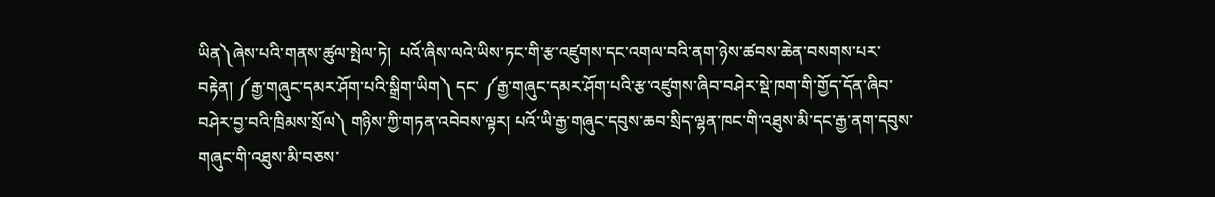ཡིན༽ཞེས་པའི་གནས་ཚུལ་སྤེལ་ཏེ།  པའོ་ཞིས་ལའེ་ཡིས་ཏང་གི་རྩ་འཛུགས་དང་འགལ་བའི་ནག་ཉེས་ཚབས་ཆེན་བསགས་པར་བརྟེན། ༼རྒྱ་གཞུང་དམར་ཤོག་པའི་སྒྲིག་ཡིག༽ དང་ ༼རྒྱ་གཞུང་དམར་ཤོག་པའི་རྩ་འཛུགས་ཞིབ་བཤེར་སྡེ་ཁག་གི་གྱོད་དོན་ཞིབ་བཤེར་བྱ་བའི་ཁྲིམས་སྲོལ༽ གཉིས་ཀྱི་གཏན་འབེབས་ལྟར། པའོ་ཡི་རྒྱ་གཞུང་དབུས་ཆབ་སྲིད་ལྷན་ཁང་གི་འཐུས་མི་དང་རྒྱ་ནག་དབུས་གཞུང་གི་འཐུས་མི་བཅས་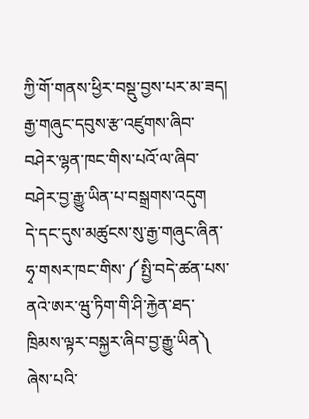ཀྱི་གོ་གནས་ཕྱིར་བསྡུ་བྱས་པར་མ་ཟད། རྒྱ་གཞུང་དབུས་རྩ་འཛུགས་ཞིབ་བཤེར་ལྷན་ཁང་གིས་པའོ་ལ་ཞིབ་བཤེར་བྱ་རྒྱུ་ཡིན་པ་བསྒྲགས་འདུག
དེ་དང་དུས་མཚུངས་སུ་རྒྱ་གཞུང་ཞིན་ཧྭ་གསར་ཁང་གིས་༼སྤྱི་བདེ་ཚན་པས་ནའེ་ཨར་ཝུ་ཏིག་གི་ཤི་རྐྱེན་ཐད་ཁྲིམས་ལྟར་བསྐྱར་ཞིབ་བྱ་རྒྱུ་ཡིན༽ ཞེས་པའི་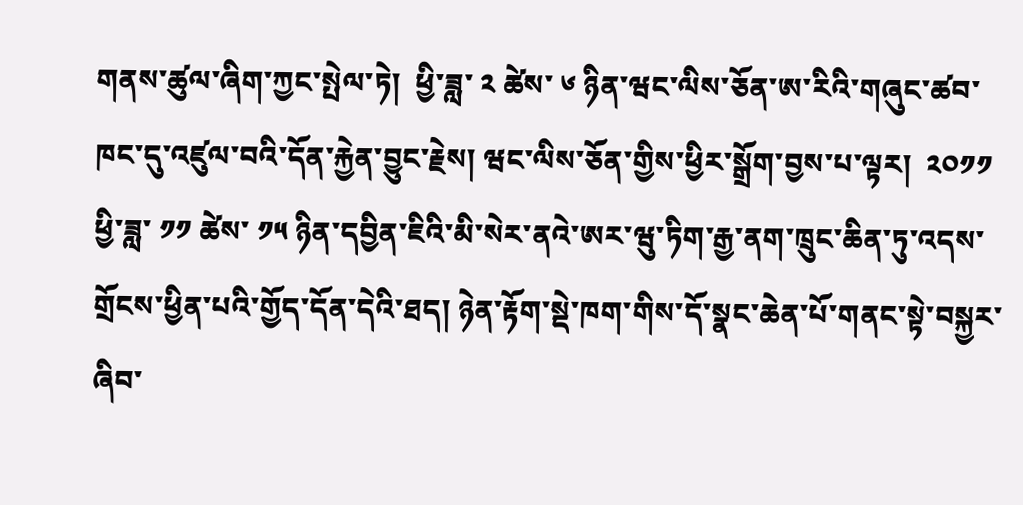གནས་ཚུལ་ཞིག་ཀྱང་སྤེལ་ཏེ།  ཕྱི་ཟླ་ ༢ ཚེས་ ༦ ཉིན་ཝང་ལིས་ཅོན་ཨ་རིའི་གཞུང་ཚབ་ཁང་དུ་འཛུལ་བའི་དོན་རྐྱེན་བྱུང་རྗེས། ཝང་ལིས་ཅོན་གྱིས་ཕྱིར་སྒྲོག་བྱས་པ་ལྟར།  ༢༠༡༡ ཕྱི་ཟླ་ ༡༡ ཚེས་ ༡༥ ཉིན་དབྱིན་ཇིའི་མི་སེར་ནའེ་ཨར་ཝུ་ཏིག་རྒྱ་ནག་ཁྲུང་ཆིན་ཏུ་འདས་གྲོངས་ཕྱིན་པའི་གྱོད་དོན་དེའི་ཐད། ཉེན་རྟོག་སྡེ་ཁག་གིས་དོ་སྣང་ཆེན་པོ་གནང་སྟེ་བསྐྱར་ཞིབ་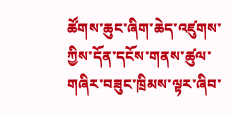ཚོགས་ཆུང་ཞིག་ཆེད་འཛུགས་ཀྱིས་དོན་དངོས་གནས་ཚུལ་གཞིར་བཟུང་ཁྲིམས་ལྟར་ཞིབ་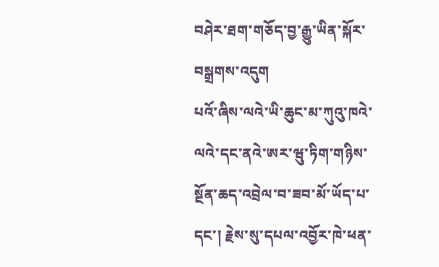བཤེར་ཐག་གཅོད་བྱ་རྒྱུ་ཡིན་སྐོར་བསྒྲགས་འདུག
པའོ་ཞིས་ལའེ་ཡི་ཆུང་མ་ཀུའུ་ཁའེ་ལའེ་དང་ནའེ་ཨར་ཝུ་ཏིག་གཉིས་སྔོན་ཆད་འབྲེལ་བ་ཟབ་མོ་ཡོད་པ་དང་། རྗེས་སུ་དཔལ་འབྱོར་ཁེ་ཕན་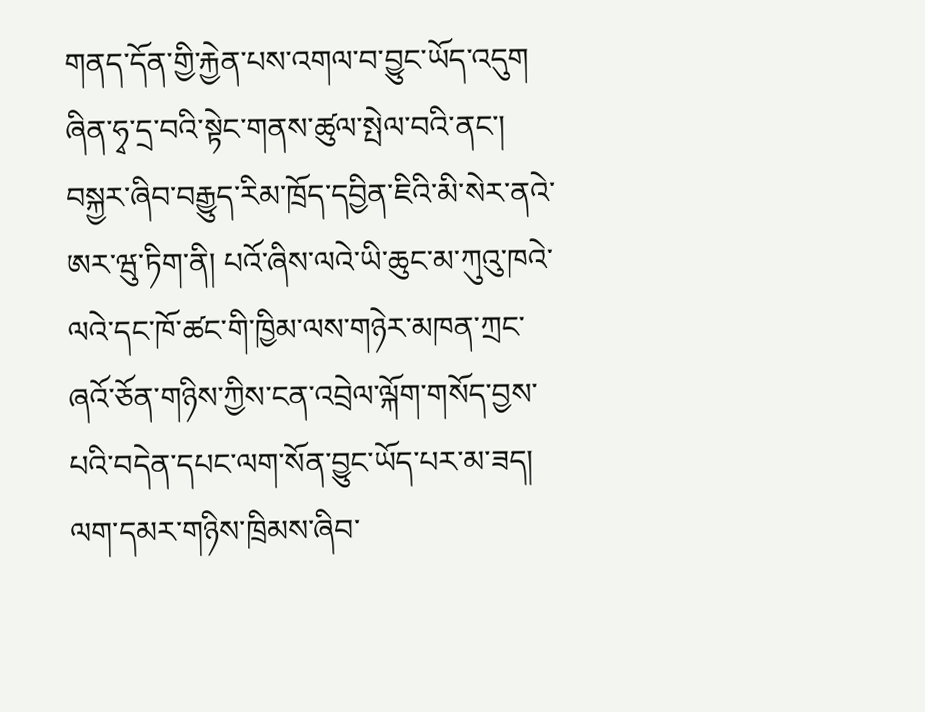གནད་དོན་གྱི་རྐྱེན་པས་འགལ་བ་བྱུང་ཡོད་འདུག ཞིན་ཧྭ་དྲ་བའི་སྟེང་གནས་ཚུལ་སྤེལ་བའི་ནང་། བསྐྱར་ཞིབ་བརྒྱུད་རིམ་ཁྲོད་དབྱིན་ཇིའི་མི་སེར་ནའེ་ཨར་ཝུ་ཏིག་ནི། པའོ་ཞིས་ལའེ་ཡི་ཆུང་མ་ཀུའུ་ཁའེ་ལའེ་དང་ཁོ་ཚང་གི་ཁྱིམ་ལས་གཉེར་མཁན་ཀྲང་ཞའོ་ཅོན་གཉིས་ཀྱིས་ངན་འབྲེལ་ལྐོག་གསོད་བྱས་པའི་བདེན་དཔང་ལག་སོན་བྱུང་ཡོད་པར་མ་ཟད། ལག་དམར་གཉིས་ཁྲིམས་ཞིབ་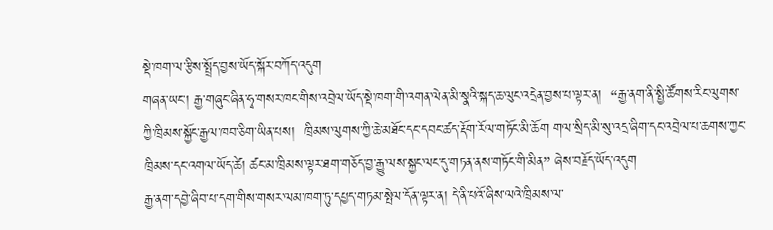སྡེ་ཁག་ལ་རྩིས་སྤྲོད་བྱས་ཡོད་སྐོར་བཀོད་འདུག
གཞན་ཡང་། རྒྱ་གཞུང་ཞིན་ཧྭ་གསར་ཁང་གིས་འབྲེལ་ཡོད་སྡེ་ཁག་གི་འགན་ལེན་མི་སྣའི་སྐད་ཆ་ལུང་འདྲེན་བྱས་པ་ལྟར་ན།  “རྒྱ་ནག་ནི་སྤྱི་ཚོགས་རིང་ལུགས་ཀྱི་ཁྲིམས་སྐྱོང་རྒྱལ་ཁབ་ཅིག་ཡིན་པས།  ཁྲིམས་ལུགས་ཀྱི་ཆེ་མཐོང་དང་དབང་ཚད་རྡོག་རོལ་གཏོང་མི་ཆོག གལ་སྲིད་མི་སུ་འདྲ་ཞིག་དང་འབྲེལ་པ་ཆགས་ཀྱང་ཁྲིམས་དང་འགལ་ཡོད་ཚེ། ཚང་མ་ཁྲིམས་ལྟར་ཐག་གཅོད་བྱ་རྒྱུ་ལས་སྐྱང་ལང་དུ་གཏན་ནས་གཏོང་གི་མིན” ཞེས་བརྗོད་ཡོད་འདུག
རྒྱ་ནག་དབྱེ་ཞིབ་པ་དག་གིས་གསར་ལམ་ཁག་ཏུ་དཔྱད་གཏམ་སྤེལ་དོན་ལྟར་ན། དེ་ནི་པའོ་ཞིས་ལའེ་ཁྲིམས་ལ་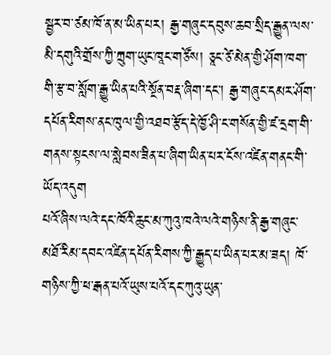སྦྱར་བ་ཙམ་ཁོ་ན་མ་ཡིན་པར། རྒྱ་གཞུང་དབུས་ཆབ་སྲིད་རྒྱུན་ལས་མི་དགུའི་གྲོས་ཀྱི་ཀྲུག་ཡུང་ཁཱང་གཙོས། ཅཱང་ཙེ་མེན་གྱི་ཤོག་ཁག་གི་རྩ་བ་སློག་རྒྱུ་ཡིན་པའི་སྔོན་བརྡ་ཞིག་དང་། རྒྱ་གཞུང་དམར་ཤོག་དཔོན་རིགས་ནང་ཁུལ་གྱི་འཐབ་རྩོད་དེ་ཁྱོ་ཤི་ང་གསོན་གྱི་ཛ་དྲག་གི་གནས་སྟངས་ལ་སླེབས་ཟིན་པ་ཞིག་ཡིན་པར་ངོས་འཛིན་གནང་གི་ཡོད་འདུག
པའོ་ཞིས་ལའེ་དང་ཁོའི་ཆུང་མ་ཀུའུ་ཁའེ་ལའེ་གཉིས་ནི་རྒྱ་གཞུང་མཐོ་རིམ་དབང་འཛིན་དཔོན་རིགས་ཀྱི་རྒྱུད་པ་ཡིན་པར་མ་ཟད། ཁོ་གཉིས་ཀྱི་ཕ་རྒན་པའོ་ཡུས་པའོ་དང་ཀུའུ་ཡུན་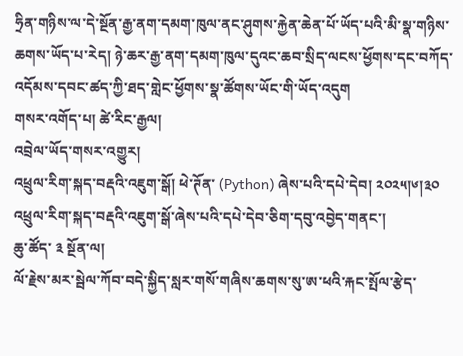ཧྲིན་གཉིས་ལ་དེ་སྔོན་རྒྱ་ནག་དམག་ཁུལ་ནང་ཤུགས་རྐྱེན་ཆེན་པོ་ཡོད་པའི་མི་སྣ་གཉིས་ཆགས་ཡོད་པ་རེད། ཉེ་ཆར་རྒྱ་ནག་དམག་ཁུལ་དུའང་ཆབ་སྲིད་ལངས་ཕྱོགས་དང་བཀོད་འདོམས་དབང་ཚད་ཀྱི་ཐད་གླེང་ཕྱོགས་སྣ་ཚོགས་ཡོང་གི་ཡོད་འདུག
གསར་འགོད་པ། ཚེ་རིང་རྒྱལ།
འབྲེལ་ཡོད་གསར་འགྱུར།
འཕྲུལ་རིག་སྐད་བརྡའི་འཇུག་སྒོ། ཕེ་ཊོན་ (Python) ཞེས་པའི་དཔེ་དེབ། ༢༠༢༥།༦།༣༠
འཕྲུལ་རིག་སྐད་བརྡའི་འཇུག་སྒོ་ཞེས་པའི་དཔེ་དེབ་ཅིག་དབུ་འབྱེད་གནང་།
ཆུ་ཚོད་ ༣ སྔོན་ལ།
ལོ་རྗེས་མར་སྦེལ་ཀོབ་བདེ་སྐྱིད་སླར་གསོ་གཞིས་ཆགས་སུ་ཨ་ཕའི་རྐང་སྤོལ་རྩེད་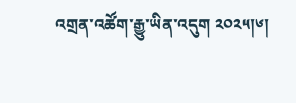འགྲན་འཚོག་རྒྱུ་ཡིན་འདུག ༢༠༢༥།༦།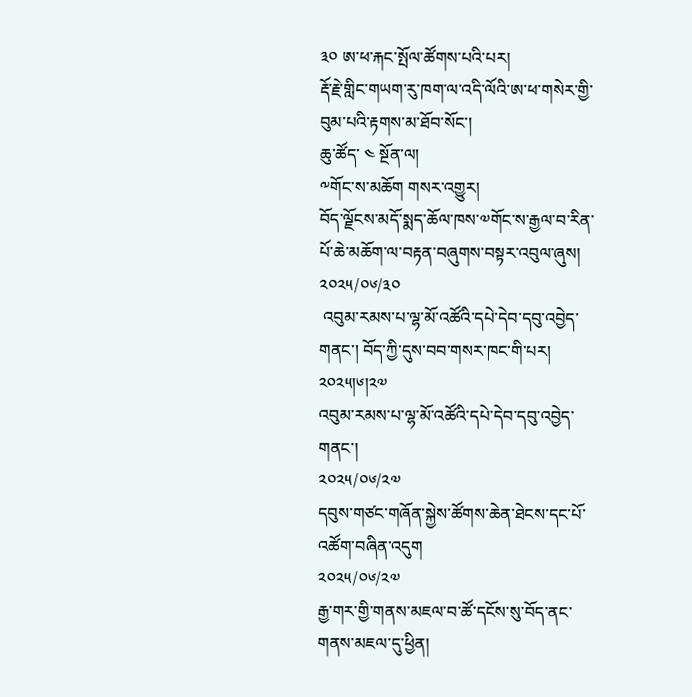༣༠ ཨ་ཕ་རྐང་སྤོལ་ཚོགས་པའི་པར།
རྡོ་རྗེ་གླིང་གཡག་རུ་ཁག་ལ་འདི་ལོའི་ཨ་ཕ་གསེར་གྱི་བུམ་པའི་རྟགས་མ་ཐོབ་སོང་།
ཆུ་ཚོད་ ༤ སྔོན་ལ།
༸གོང་ས་མཆོག གསར་འགྱུར།
བོད་ལྗོངས་མདོ་སྨད་ཆོལ་ཁས་༧གོང་ས་རྒྱལ་བ་རིན་པོ་ཆེ་མཆོག་ལ་བརྟན་བཞུགས་བསྟར་འབུལ་ཞུས།
༢༠༢༥/༠༦/༣༠
 འབུམ་རམས་པ་ལྷ་མོ་འཚོའི་དཔེ་དེབ་དབུ་འབྱེད་གནང་། བོད་ཀྱི་དུས་བབ་གསར་ཁང་གི་པར། ༢༠༢༥།༦།༢༧
འབུམ་རམས་པ་ལྷ་མོ་འཚོའི་དཔེ་དེབ་དབུ་འབྱེད་གནང་།
༢༠༢༥/༠༦/༢༧
དབུས་གཙང་གཞོན་སྐྱེས་ཚོགས་ཆེན་ཐེངས་དང་པོ་འཚོག་བཞིན་འདུག
༢༠༢༥/༠༦/༢༧
རྒྱ་གར་གྱི་གནས་མཇལ་བ་ཚོ་དངོས་སུ་བོད་ནང་གནས་མཇལ་དུ་ཕྱིན།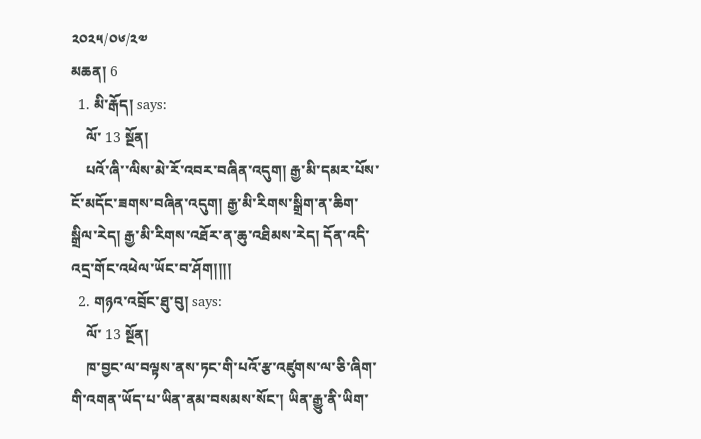༢༠༢༥/༠༦/༢༧
མཆན། 6
  1. མི་རྒོད། says:
    ལོ་ 13 སྔོན།
    པའོ་ཞི་་ལིས་མེ་རོ་འབར་བཞིན་འདུག། རྒྱ་མི་དམར་པོས་ངོ་མདོང་ཟགས་བཞིན་འདུག། རྒྱ་མི་རིགས་སྒྲིག་ན་ཆིག་སྒྲིལ་རེད། རྒྱ་མི་རིགས་འཐོར་ན་ཆུ་འཐིམས་རེད། དོན་འདི་འདྲ་གོང་འཕེལ་ཡོང་བ་ཤོག།།།།
  2. གཉའ་འབྲོང་ཐུ་བུ། says:
    ལོ་ 13 སྔོན།
    ཁ་བྱང་ལ་བལྟས་ནས་ཏང་གི་པའོ་རྩ་འཛུགས་ལ་ཅི་ཞིག་གི་འགན་ཡོད་པ་ཡིན་ནམ་བསམས་སོང་། ཡིན་རྒྱུ་ནི་ཡིག་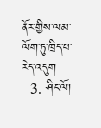ནོར་གྱིས་ལམ་ལོག་ཏུ་ཁྲིད་པ་རེད་འདུག
  3. ཤིང་ལོ།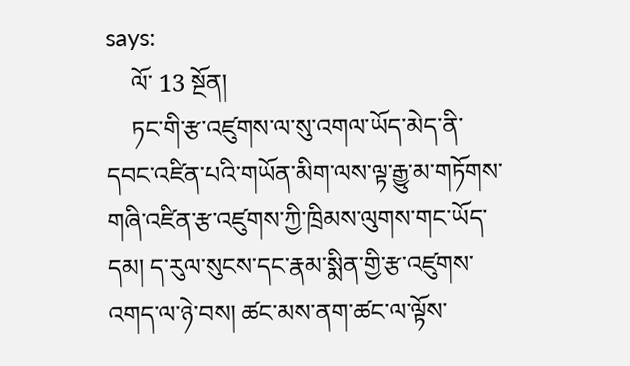says:
    ལོ་ 13 སྔོན།
    ཏང་གི་རྩ་འཛུགས་ལ་སུ་འགལ་ཡོད་མེད་ནི་དབང་འཛིན་པའི་གཡོན་མིག་ལས་ལྟ་རྒྱུ་མ་གཏོགས་གཞི་འཛིན་རྩ་འཛུགས་ཀྱི་ཁྲིམས་ལུགས་གང་ཡོད་དམ། ད་རུལ་སུངས་དང་རྣམ་སྨིན་གྱི་རྩ་འཛུགས་འགད་ལ་ཉེ་བས། ཚང་མས་ནག་ཚང་ལ་ལྟོས་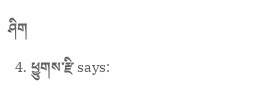ཤིག
  4. ཕྱུགས་རྫི says: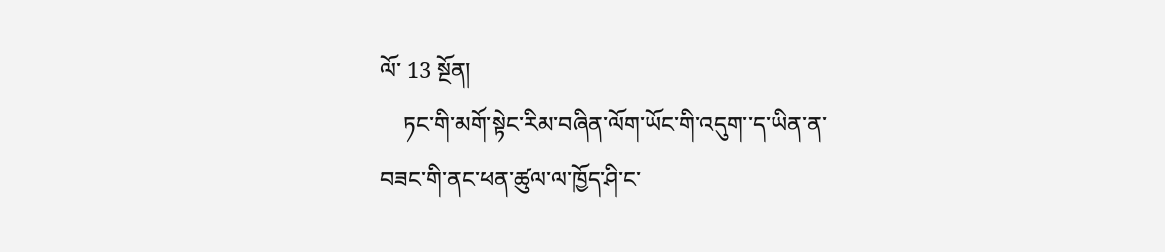ལོ་ 13 སྔོན།
    ཏང་གི་མགོ་སྟེང་རིམ་བཞིན་ལོག་ཡོང་གི་འདུག་་ད་ཡིན་ན་བཟང་གི་ནང་ཕན་ཚུལ་ལ་ཁྱོད་ཤི་ང་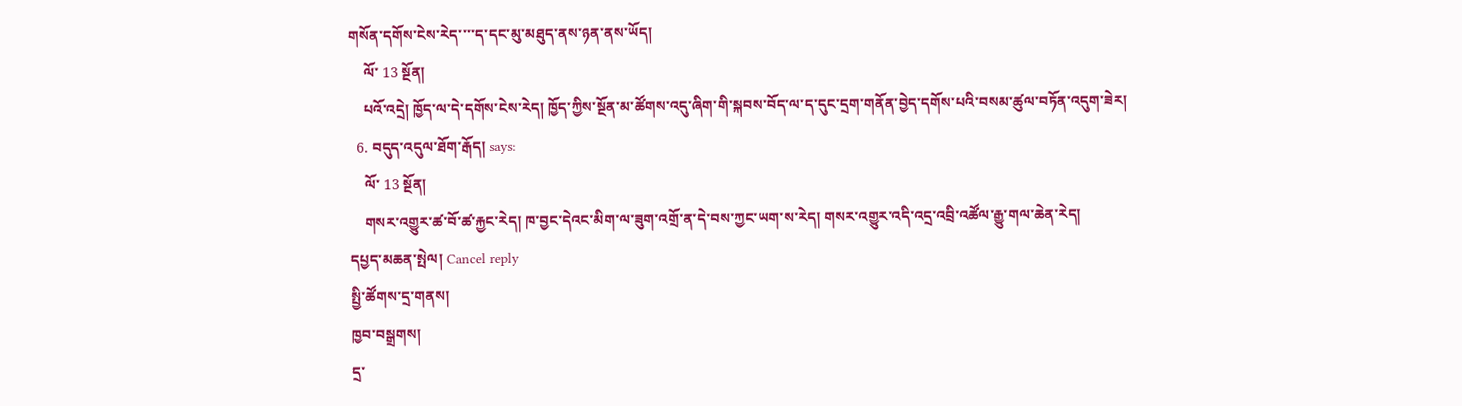གསོན་དགོས་ངེས་རེད་་་་ད་དང་མུ་མཐུད་ནས་ཉན་ནས་ཡོད།
    ལོ་ 13 སྔོན།
    པའོ་འདྲེ། ཁྱོད་ལ་དེ་དགོས་ངེས་རེད། ཁྱོད་ཀྱིས་སྔོན་མ་ཚོགས་འདུ་ཞིག་གི་སྐབས་བོད་ལ་ད་དུང་དྲག་གནོན་བྱེད་དགོས་པའི་བསམ་ཚུལ་བཏོན་འདུག་ཟེར།
  6. བདུད་འདུལ་ཐོག་རྒོད། says:
    ལོ་ 13 སྔོན།
    གསར་འགྱུར་ཚ་བོ་ཚ་རྐྱང་རེད། ཁ་བྱང་དེའང་མིག་ལ་ཟུག་འགྲོ་ན་དེ་བས་ཀྱང་ཡག་ས་རེད། གསར་འགྱུར་འདི་འདྲ་འབྲི་འཚོལ་རྒྱུ་གལ་ཆེན་རེད།
དཔྱད་མཆན་སྤེལ། Cancel reply
སྤྱི་ཚོགས་དྲ་གནས།
ཁྱབ་བསྒྲགས།
དྲ་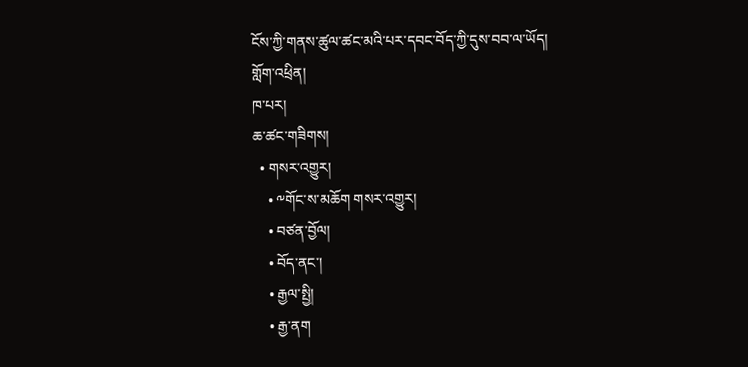ངོས་ཀྱི་གནས་ཚུལ་ཚང་མའི་པར་དབང་བོད་ཀྱི་དུས་བབ་ལ་ཡོད།
གློག་འཕྲིན།
ཁ་པར།
ཆ་ཚང་གཟིགས།
  • གསར་འགྱུར།
    • ༸གོང་ས་མཆོག གསར་འགྱུར།
    • བཙན་བྱོལ།
    • བོད་ནང་།
    • རྒྱལ་སྤྱི།
    • རྒྱ་ནག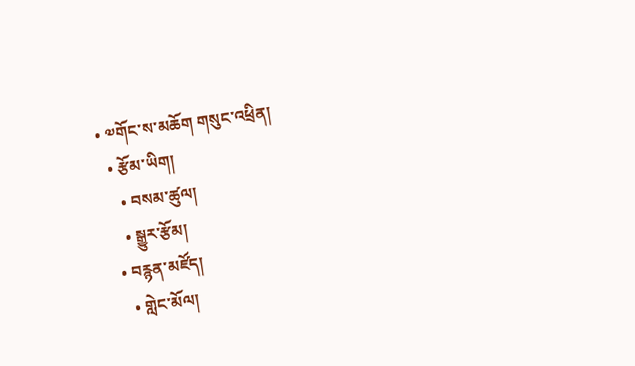• ༧གོང་ས་མཆོག གསུང་འཕྲིན།
  • རྩོམ་ཡིག།
    • བསམ་ཚུལ།
    • སྒྱུར་རྩོམ།
  • བརྙན་མཛོད།
    • གླེང་མོལ།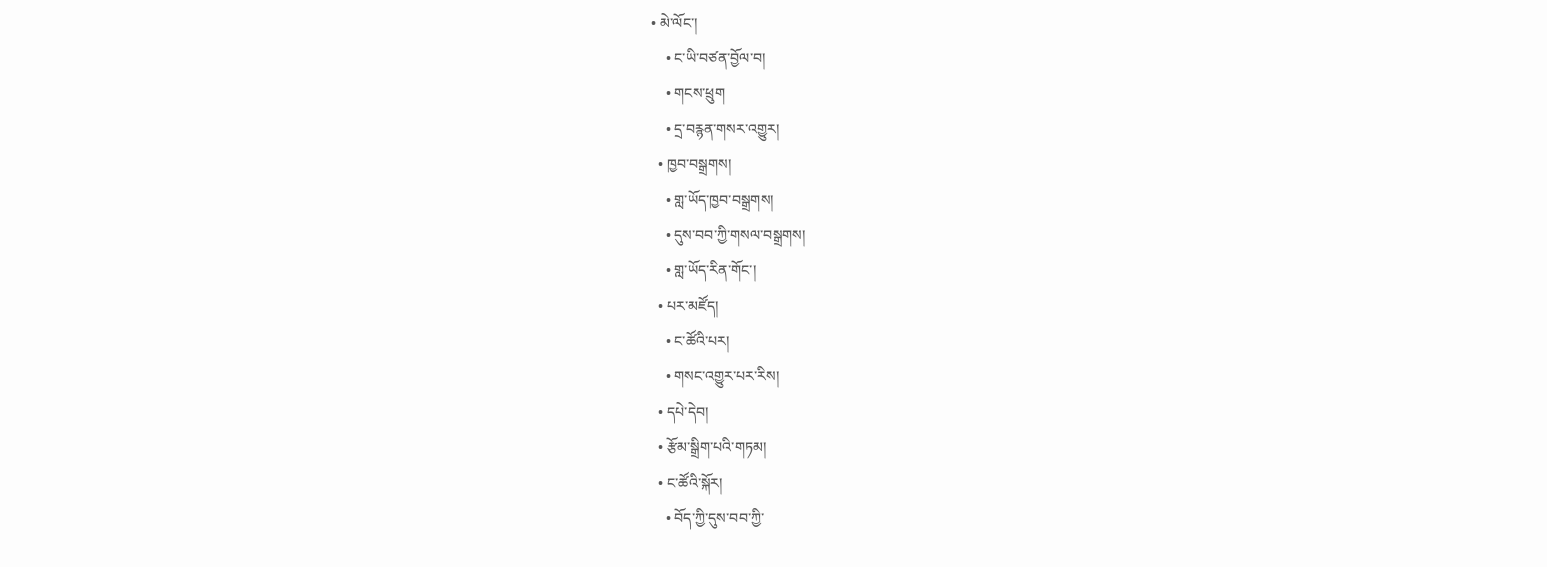• མེ་ལོང་།
    • ང་ཡི་བཙན་བྱོལ་བ།
    • གངས་ཕྲུག
    • དྲ་བརྙན་གསར་འགྱུར།
  • ཁྱབ་བསྒྲགས།
    • གླ་ཡོད་ཁྱབ་བསྒྲགས།
    • དུས་བབ་ཀྱི་གསལ་བསྒྲགས།
    • གླ་ཡོད་རིན་གོང་།
  • པར་མཛོད།
    • ང་ཚོའི་པར།
    • གསང་འགྱུར་པར་རིས།
  • དཔེ་དེབ།
  • རྩོམ་སྒྲིག་པའི་གཏམ།
  • ང་ཚོའི་སྐོར།
    • བོད་ཀྱི་དུས་བབ་ཀྱི་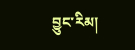བྱུང་རིམ།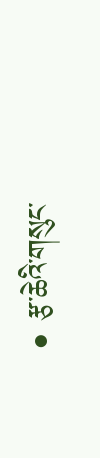• རྩ་ཆེའི་གསུང་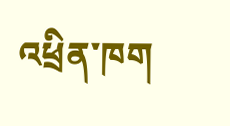འཕྲིན་ཁག